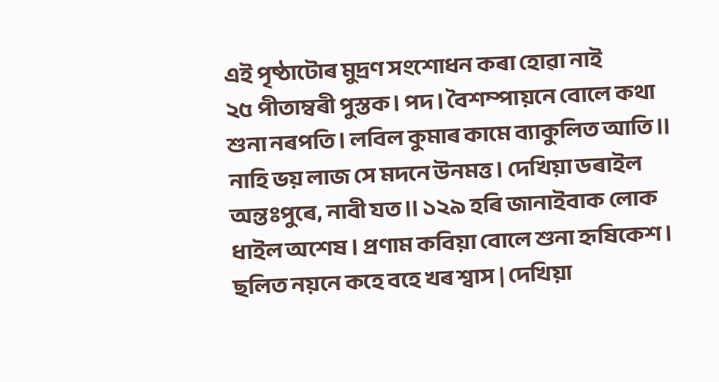এই পৃষ্ঠাটোৰ মুদ্ৰণ সংশোধন কৰা হোৱা নাই
২৫ পীতাম্বৰী পুস্তক। পদ। বৈশম্পায়নে বোলে কথা শুনা নৰপতি। লবিল কুমাৰ কামে ব্যাকুলিত আতি॥ নাহি ভয় লাজ সে মদনে উনমত্ত। দেখিয়া ডৰাইল অন্তঃপুৰে, নাবী যত॥ ১২৯ হৰি জানাইবাক লোক ধাইল অশেষ। প্ৰণাম কবিয়া বোলে শুনা হৃষিকেশ। ছলিত নয়নে কহে বহে খৰ শ্বাস | দেখিয়া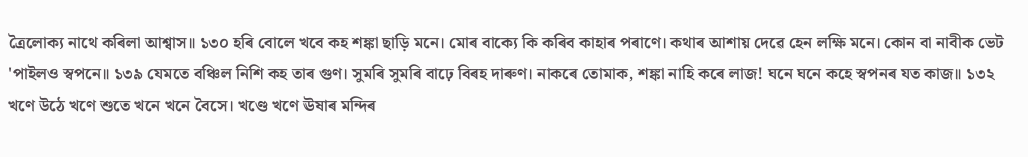ত্ৰৈলোক্য নাথে কৰিলা আশ্বাস॥ ১৩০ হৰি বোলে খবে কহ শঙ্কা ছাড়ি মনে। মোৰ বাক্যে কি কৰিব কাহাৰ পৰাণে। কথাৰ আশায় দেৱে হেন লক্ষি মনে। কোন বা নাবীক ভেট 'পাইলও স্বপনে॥ ১৩৯ যেমতে বঞ্চিল নিশি কহ তাৰ গুণ। সুমৰি সুমৰি বাঢ়ে বিৰহ দাৰুণ। নাকৰে তোমাক, শঙ্কা নাহি কৰে লাজ! ঘনে ঘনে কহে স্বপনৰ যত কাজ॥ ১৩২ খণে উঠে খণে শুতে খনে খনে বৈসে। খণ্ডে খণে ঊষাৰ মন্দিৰ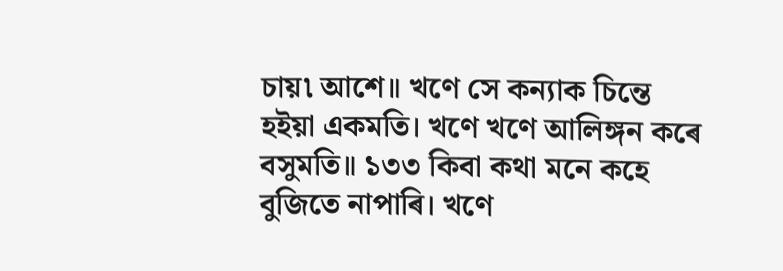চায়৷ আশে॥ খণে সে কন্যাক চিন্তে হইয়া একমতি। খণে খণে আলিঙ্গন কৰে বসুমতি॥ ১৩৩ কিবা কথা মনে কহে বুজিতে নাপাৰি। খণে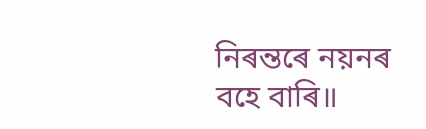নিৰন্তৰে নয়নৰ বহে বাৰি॥